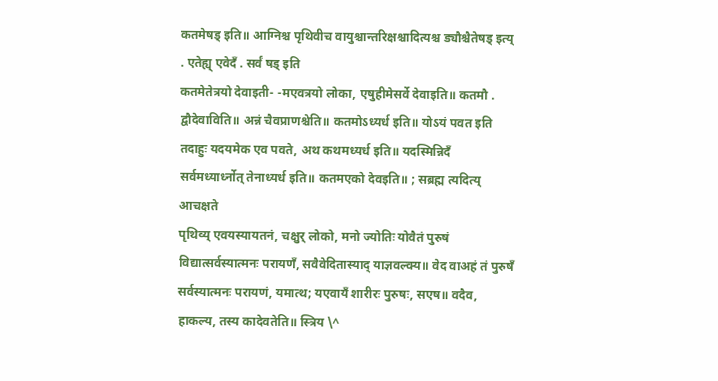कतमेषड् इति॥ आग्निश्च पृथिवीच वायुश्चान्तरिक्षश्चादित्यश्च ड्यौश्चैतेषड् इत्य् . एतेह्य् एवेदँ . सर्वं षड् इति
कतमेतेत्रयो देवाइती- -मएवत्रयो लोका, एषुहीमेसर्वे देवाइति॥ कतमौ . द्वौदेवाविति॥ अन्नं चैवप्राणश्चेति॥ कतमोऽध्यर्ध इति॥ योऽयं पवत इति
तदाहुः यदयमेक एव पवते, अथ कथमध्यर्ध इति॥ यदस्मिन्निदँ सर्वमध्यार्ध्नोत् तेनाध्यर्ध इति॥ कतमएको देवइति॥ ; सब्रह्म त्यदित्य् आचक्षते
पृथिव्य् एवयस्यायतनं, चक्षुर् लोको, मनो ज्योतिः योवैतं पुरुषं विद्यात्सर्वस्यात्मनः परायणँ, सवैवेदितास्याद् याज्ञवल्क्य॥ वेद वाअहं तं पुरुषँ सर्वस्यात्मनः परायणं, यमात्थ; यएवायँ शारीरः पुरुषः, सएष॥ वदैव, हाकल्य, तस्य कादेवतेति॥ स्त्रिय \^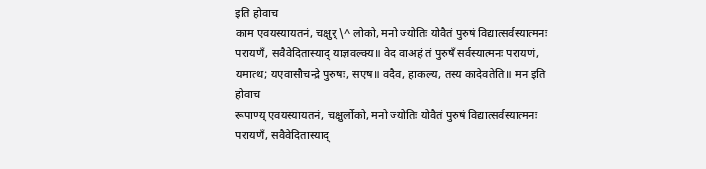इति होवाच
काम एवयस्यायतनं, चक्षुर् \^ लोको, मनो ज्योतिः योवैतं पुरुषं विद्यात्सर्वस्यात्मनः परायणँ, सवैवेदितास्याद् याज्ञवल्क्य॥ वेद वाअहं तं पुरुषँ सर्वस्यात्मनः परायणं, यमात्थ; यएवासौचन्द्रे पुरुषः, सएष॥ वदैव, हाकल्य, तस्य कादेवतेति॥ मन इति होवाच
रूपाण्य् एवयस्यायतनं, चक्षुर्लोको, मनो ज्योतिः योवैतं पुरुषं विद्यात्सर्वस्यात्मनः परायणँ, सवैवेदितास्याद्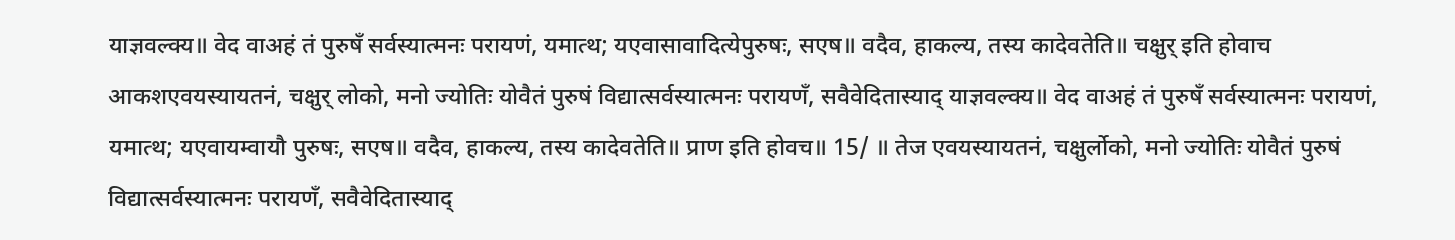याज्ञवल्क्य॥ वेद वाअहं तं पुरुषँ सर्वस्यात्मनः परायणं, यमात्थ; यएवासावादित्येपुरुषः, सएष॥ वदैव, हाकल्य, तस्य कादेवतेति॥ चक्षुर् इति होवाच
आकशएवयस्यायतनं, चक्षुर् लोको, मनो ज्योतिः योवैतं पुरुषं विद्यात्सर्वस्यात्मनः परायणँ, सवैवेदितास्याद् याज्ञवल्क्य॥ वेद वाअहं तं पुरुषँ सर्वस्यात्मनः परायणं, यमात्थ; यएवायम्वायौ पुरुषः, सएष॥ वदैव, हाकल्य, तस्य कादेवतेति॥ प्राण इति होवच॥ 15/ ॥ तेज एवयस्यायतनं, चक्षुर्लोको, मनो ज्योतिः योवैतं पुरुषं विद्यात्सर्वस्यात्मनः परायणँ, सवैवेदितास्याद्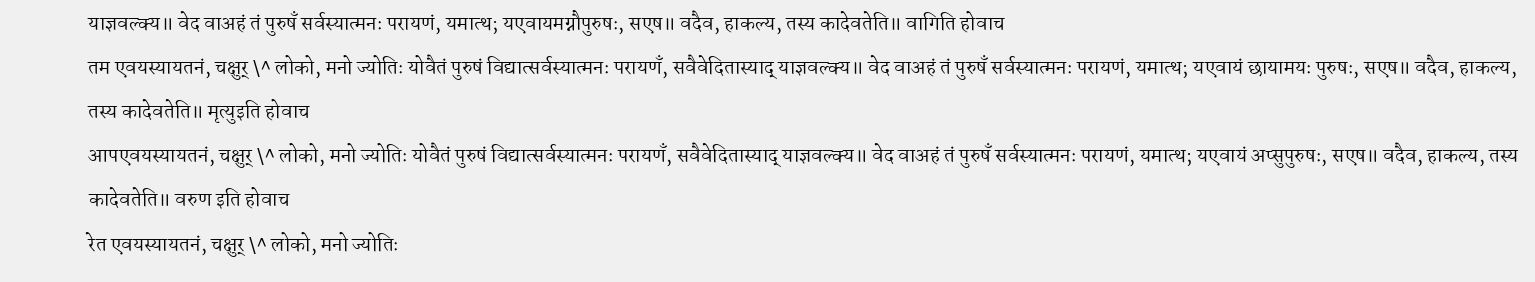याज्ञवल्क्य॥ वेद वाअहं तं पुरुषँ सर्वस्यात्मनः परायणं, यमात्थ; यएवायमग्नौपुरुषः, सएष॥ वदैव, हाकल्य, तस्य कादेवतेति॥ वागिति होवाच
तम एवयस्यायतनं, चक्षुर् \^ लोको, मनो ज्योतिः योवैतं पुरुषं विद्यात्सर्वस्यात्मनः परायणँ, सवैवेदितास्याद् याज्ञवल्क्य॥ वेद वाअहं तं पुरुषँ सर्वस्यात्मनः परायणं, यमात्थ; यएवायं छायामयः पुरुषः, सएष॥ वदैव, हाकल्य, तस्य कादेवतेति॥ मृत्युइति होवाच
आपएवयस्यायतनं, चक्षुर् \^ लोको, मनो ज्योतिः योवैतं पुरुषं विद्यात्सर्वस्यात्मनः परायणँ, सवैवेदितास्याद् याज्ञवल्क्य॥ वेद वाअहं तं पुरुषँ सर्वस्यात्मनः परायणं, यमात्थ; यएवायं अप्सुपुरुषः, सएष॥ वदैव, हाकल्य, तस्य कादेवतेति॥ वरुण इति होवाच
रेत एवयस्यायतनं, चक्षुर् \^ लोको, मनो ज्योतिः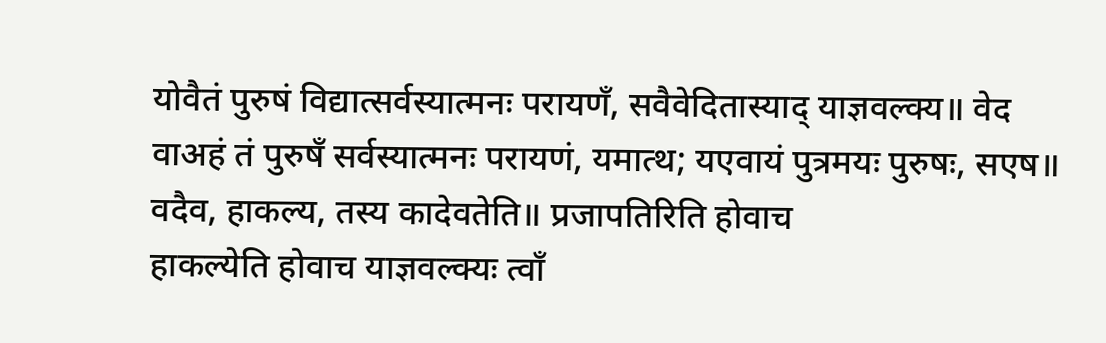योवैतं पुरुषं विद्यात्सर्वस्यात्मनः परायणँ, सवैवेदितास्याद् याज्ञवल्क्य॥ वेद वाअहं तं पुरुषँ सर्वस्यात्मनः परायणं, यमात्थ; यएवायं पुत्रमयः पुरुषः, सएष॥ वदैव, हाकल्य, तस्य कादेवतेति॥ प्रजापतिरिति होवाच
हाकल्येति होवाच याज्ञवल्क्यः त्वाँ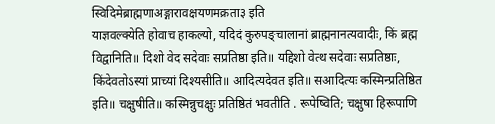स्विदिमेब्राह्मणाअङ्गारावक्षयणमक्रता३ इति
याज्ञवल्क्येति होवाच हाकल्यो, यदिदं कुरुपङ्चालानां ब्राह्मनानत्यवादीः, किं ब्रह्म विद्वानिति॥ दिशो वेद सदेवाः सप्रतिष्ठा इति॥ यद्दिशो वेत्थ सदेवाः सप्रतिष्ठाः,
किंदेवतोऽस्यां प्राच्यां दिश्यसीति॥ आदित्यदेवत इति॥ सआदित्यः कस्मिन्प्रतिष्ठित इति॥ चक्षुषीति॥ कस्मिन्नुचक्षुः प्रतिष्ठितं भवतीति . रूपेष्विति; चक्षुषा हिरूपाणि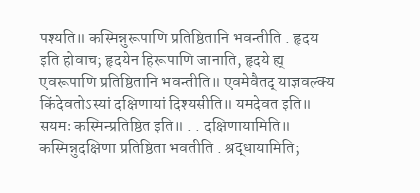पश्यति॥ कस्मिन्नुरूपाणि प्रतिष्ठितानि भवन्तीति . हृदय इति होवाच; हृदयेन हिरूपाणि जानाति, हृदये ह्य् एवरूपाणि प्रतिष्ठितानि भवन्तीति॥ एवमेवैतद् याज्ञवल्क्य
किंदेवतोऽस्यां दक्षिणायां दिश्यसीति॥ यमदेवत इति॥ सयमः कस्मिन्प्रतिष्ठित इति॥ . . दक्षिणायामिति॥ कस्मिन्नुदक्षिणा प्रतिष्ठिता भवतीति . श्रद्धायामिति;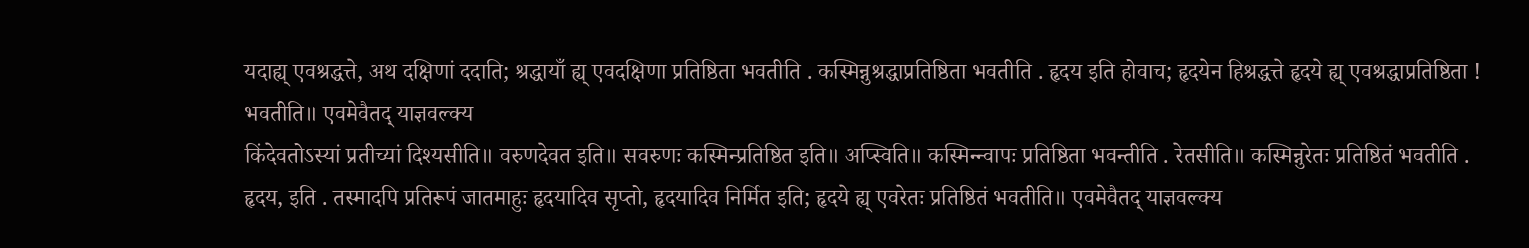यदाह्य् एवश्रद्धत्ते, अथ दक्षिणां ददाति; श्रद्धायाँ ह्य् एवदक्षिणा प्रतिष्ठिता भवतीति . कस्मिन्नुश्रद्धाप्रतिष्ठिता भवतीति . हृदय इति होवाच; हृदयेन हिश्रद्धत्ते हृदये ह्य् एवश्रद्धाप्रतिष्ठिता ! भवतीति॥ एवमेवैतद् याज्ञवल्क्य
किंदेवतोऽस्यां प्रतीच्यां दिश्यसीति॥ वरुणदेवत इति॥ सवरुणः कस्मिन्प्रतिष्ठित इति॥ अप्स्विति॥ कस्मिन्न्वापः प्रतिष्ठिता भवन्तीति . रेतसीति॥ कस्मिन्नुरेतः प्रतिष्ठितं भवतीति . हृदय, इति . तस्मादपि प्रतिरूपं जातमाहुः हृदयादिव सृप्तो, हृदयादिव निर्मित इति; हृदये ह्य् एवरेतः प्रतिष्ठितं भवतीति॥ एवमेवैतद् याज्ञवल्क्य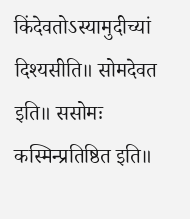किंदेवतोऽस्यामुदीच्यां दिश्यसीति॥ सोमदेवत इति॥ ससोमः कस्मिन्प्रतिष्ठित इति॥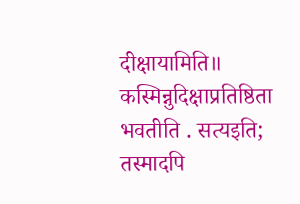दीक्षायामिति॥ कस्मिन्नुदिक्षाप्रतिष्ठिता भवतीति . सत्यइति; तस्मादपि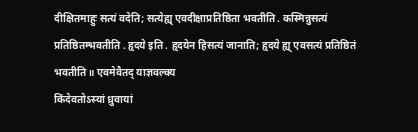दीक्षितमाहुः सत्यं वदेति; सत्येह्य् एवदीक्षाप्रतिष्ठिता भवतीति . कस्मिन्नुसत्यं प्रतिष्ठितम्भवतीति . हृदये इति . हृदयेन हिसत्यं जानाति; हृदये ह्य् एवसत्यं प्रतिष्ठितं भवतीति॥ एवमेवैतद् याज्ञवल्क्य
किंदेवतोऽस्यां ध्रुवायां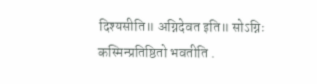दिश्यसीति॥ अग्निदेवत इति॥ सोऽग्निः कस्मिन्प्रतिष्ठितो भवतीति .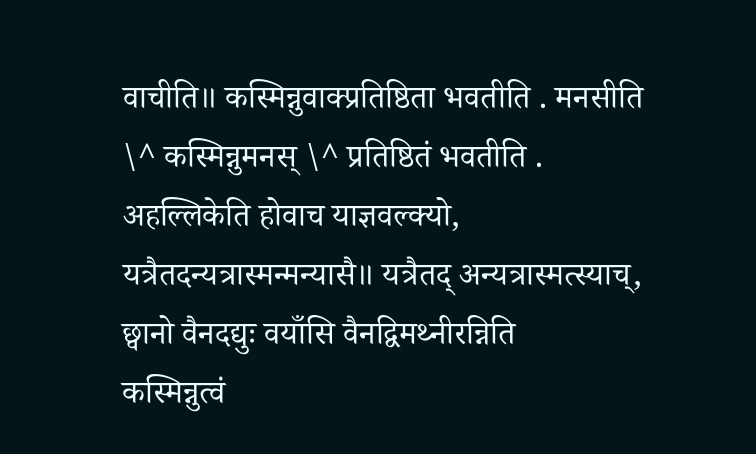वाचीति॥ कस्मिन्नुवाक्प्रतिष्ठिता भवतीति . मनसीति \^ कस्मिन्नुमनस् \^ प्रतिष्ठितं भवतीति .
अहल्लिकेति होवाच याज्ञवल्क्यो, यत्रैतदन्यत्रास्मन्मन्यासै॥ यत्रैतद् अन्यत्रास्मत्स्याच्, छ्वानो वैनदद्युः वयाँसि वैनद्विमथ्नीरन्निति
कस्मिन्नुत्वं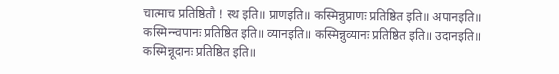चात्माच प्रतिष्ठितौ ! स्थ इति॥ प्राणइति॥ कस्मिन्नुप्राणः प्रतिष्ठित इति॥ अपानइति॥ कस्मिन्न्वपानः प्रतिष्ठित इति॥ व्यानइति॥ कस्मिन्नुव्यानः प्रतिष्ठित इति॥ उदानइति॥ कस्मिन्नूदानः प्रतिष्ठित इति॥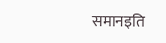समानइति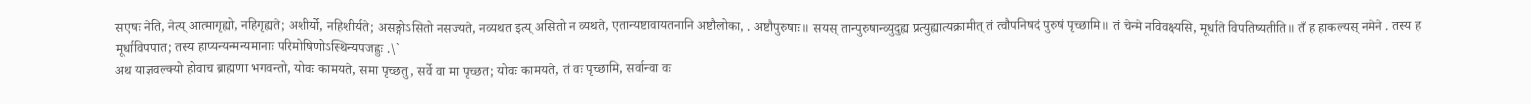सएषः नेति, नेत्य् आत्मागृह्यो, नहिगृह्यते; अशीर्यो, नहिशीर्यते; असङ्गोऽसितो नसज्यते, नव्यथत इत्य् असितो न व्यथते, एतान्यष्टावायतनानि अष्टौलोका, . अष्टौपुरुषाः॥ सयस् तान्पुरुषान्व्युदुह्य प्रत्युह्यात्यक्रामीत् तं त्वौपनिषदं पुरुषं पृच्छामि॥ तं चेन्मे नविवक्ष्यसि, मूर्धाते विपतिष्यतीति॥ तँ ह हाकल्यस् नमेने . तस्य ह मूर्धाविपपात; तस्य हाप्यन्यन्मन्यमानाः परिमोषिणोऽस्थिन्यपजह्रुः .\`
अथ याज्ञवल्क्यो होवाच ब्राह्मणा भगवन्तो, योवः कामयते, समा पृच्छतु, सर्वे वा मा पृच्छत; योवः कामयते, तं वः पृच्छामि, सर्वान्वा वः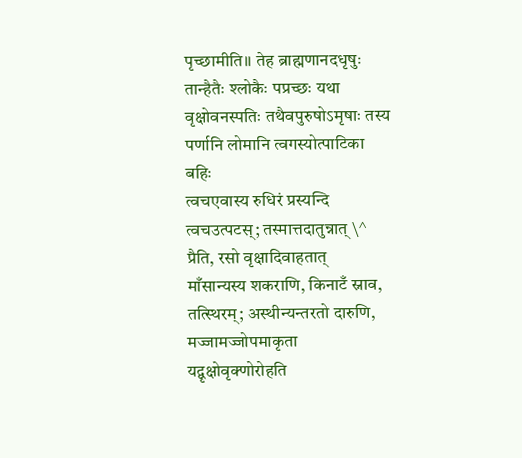पृच्छामीति॥ तेह ब्राह्मणानदधृषुः
तान्हैतैः श्लोकैः पप्रच्छः यथा वृक्षोवनस्पतिः तथैवपुरुषोऽमृषाः तस्य पर्णानि लोमानि त्वगस्योत्पाटिका बहिः
त्वचएवास्य रुधिरं प्रस्यन्दि त्वचउत्पटस्; तस्मात्तदातुन्नात् \^ प्रैति, रसो वृक्षादिवाहतात्
माँसान्यस्य शकराणि, किनाटँ स्नाव, तत्स्थिरम्; अस्थीन्यन्तरतो दारुणि, मज्जामज्जोपमाकृता
यद्वृक्षोवृक्णोरोहति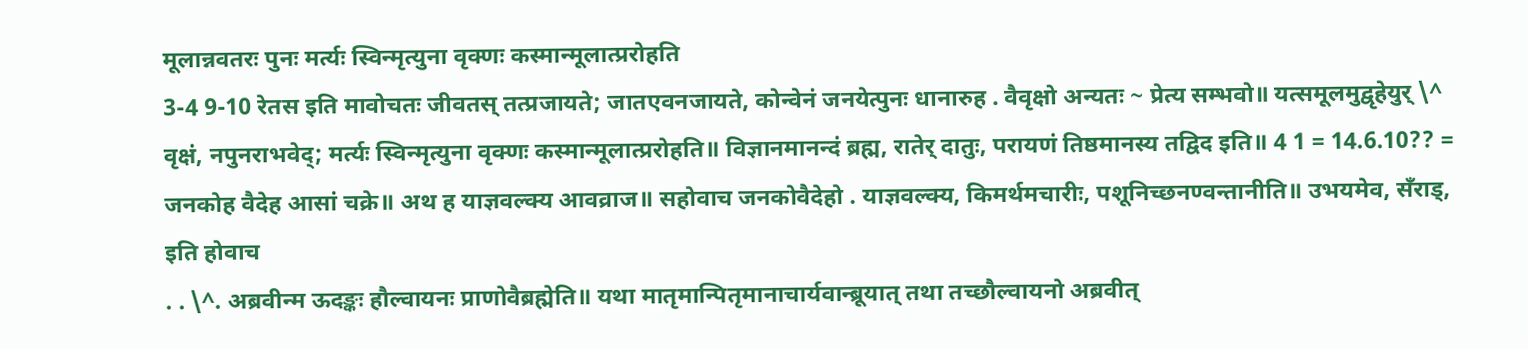मूलान्नवतरः पुनः मर्त्यः स्विन्मृत्युना वृक्णः कस्मान्मूलात्प्ररोहति
3-4 9-10 रेतस इति मावोचतः जीवतस् तत्प्रजायते; जातएवनजायते, कोन्वेनं जनयेत्पुनः धानारुह . वैवृक्षो अन्यतः ~ प्रेत्य सम्भवो॥ यत्समूलमुद्वृहेयुर् \^ वृक्षं, नपुनराभवेद्; मर्त्यः स्विन्मृत्युना वृक्णः कस्मान्मूलात्प्ररोहति॥ विज्ञानमानन्दं ब्रह्म, रातेर् दातुः, परायणं तिष्ठमानस्य तद्विद इति॥ 4 1 = 14.6.10?? =
जनकोह वैदेह आसां चक्रे॥ अथ ह याज्ञवल्क्य आवव्राज॥ सहोवाच जनकोवैदेहो . याज्ञवल्क्य, किमर्थमचारीः, पशूनिच्छनण्वन्तानीति॥ उभयमेव, सँराड्, इति होवाच
. . \^. अब्रवीन्म ऊदङ्कः हौल्वायनः प्राणोवैब्रह्मेति॥ यथा मातृमान्पितृमानाचार्यवान्ब्रूयात् तथा तच्छौल्वायनो अब्रवीत्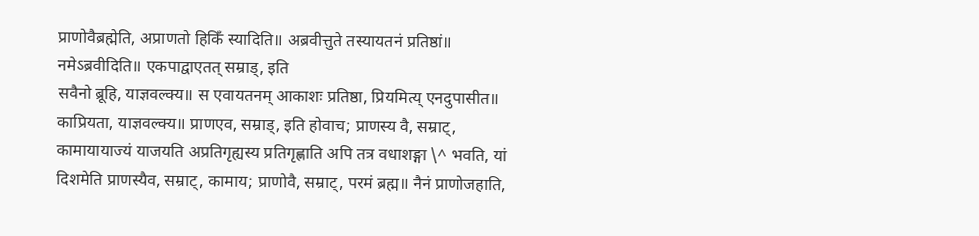प्राणोवैब्रह्मेति, अप्राणतो हिकिँ स्यादिति॥ अब्रवीत्तुते तस्यायतनं प्रतिष्ठां॥ नमेऽब्रवीदिति॥ एकपाद्वाएतत् सम्राड्, इति
सवैनो ब्रूहि, याज्ञवल्क्य॥ स एवायतनम् आकाशः प्रतिष्ठा, प्रियमित्य् एनदुपासीत॥ काप्रियता, याज्ञवल्क्य॥ प्राणएव, सम्राड्, इति होवाच; प्राणस्य वै, सम्राट्, कामायायाज्यं याजयति अप्रतिगृह्यस्य प्रतिगृह्णाति अपि तत्र वधाशङ्गा \^ भवति, यां दिशमेति प्राणस्यैव, सम्राट्, कामाय; प्राणोवै, सम्राट्, परमं ब्रह्म॥ नैनं प्राणोजहाति,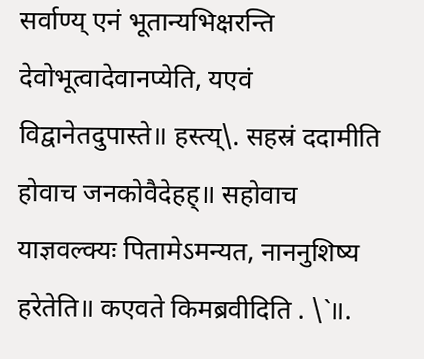सर्वाण्य् एनं भूतान्यभिक्षरन्ति
देवोभूत्वादेवानप्येति, यएवं विद्वानेतदुपास्ते॥ हस्त्य्\. सहस्रं ददामीति होवाच जनकोवैदेहह्॥ सहोवाच याज्ञवल्क्यः पितामेऽमन्यत, नाननुशिष्य हरेतेति॥ कएवते किमब्रवीदिति . \`॥.